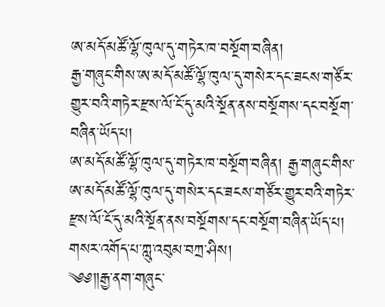ཨ་མདོ་མཚོ་ལྷོ་ཁུལ་དུ་གཏེར་ཁ་བསྔོག་བཞིན།
རྒྱ་གཞུང་གིས་ཨ་མདོ་མཚོ་ལྷོ་ཁུལ་དུ་གསེར་དང་ཟངས་གཙོར་གྱུར་བའི་གཏེར་རྫས་ལོ་ངོ་དུ་མའི་སྔོན་ནས་བསྔོགས་དང་བསྔོག་བཞིན་ཡོད་པ།
ཨ་མདོ་མཚོ་ལྷོ་ཁུལ་དུ་གཏེར་ཁ་བསྔོག་བཞིན། རྒྱ་གཞུང་གིས་ཨ་མདོ་མཚོ་ལྷོ་ཁུལ་དུ་གསེར་དང་ཟངས་གཙོར་གྱུར་བའི་གཏེར་རྫས་ལོ་ངོ་དུ་མའི་སྔོན་ནས་བསྔོགས་དང་བསྔོག་བཞིན་ཡོད་པ།
གསར་འགོད་པ་ཀླུ་འབུམ་བཀྲ་ཤིས།
༄༅༎རྒྱ་ནག་གཞུང་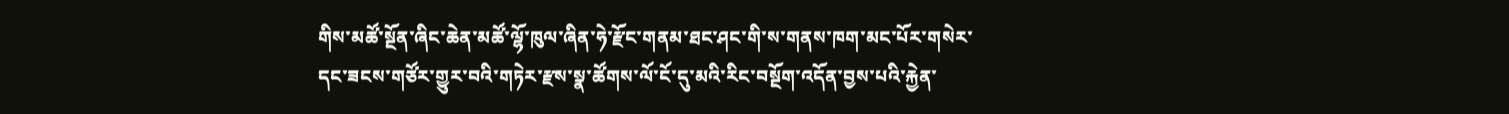གིས་མཚོ་སྔོན་ཞིང་ཆེན་མཚོ་ལྷོ་ཁུལ་ཞིན་ཧེ་རྫོང་གནམ་ཐང་ཤང་གི་ས་གནས་ཁག་མང་པོར་གསེར་དང་ཟངས་གཙོར་གྱུར་བའི་གཏེར་རྫས་སྣ་ཚོགས་ལོ་ངོ་དུ་མའི་རིང་བསྔོག་འདོན་བྱས་པའི་རྐྱེན་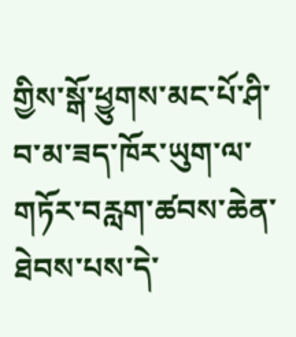གྱིས་སྒོ་ཕྱུགས་མང་པོ་ཤི་བ་མ་ཟད་ཁོར་ཡུག་ལ་གཏོར་བརླག་ཚབས་ཆེན་ཐེབས་པས་དེ་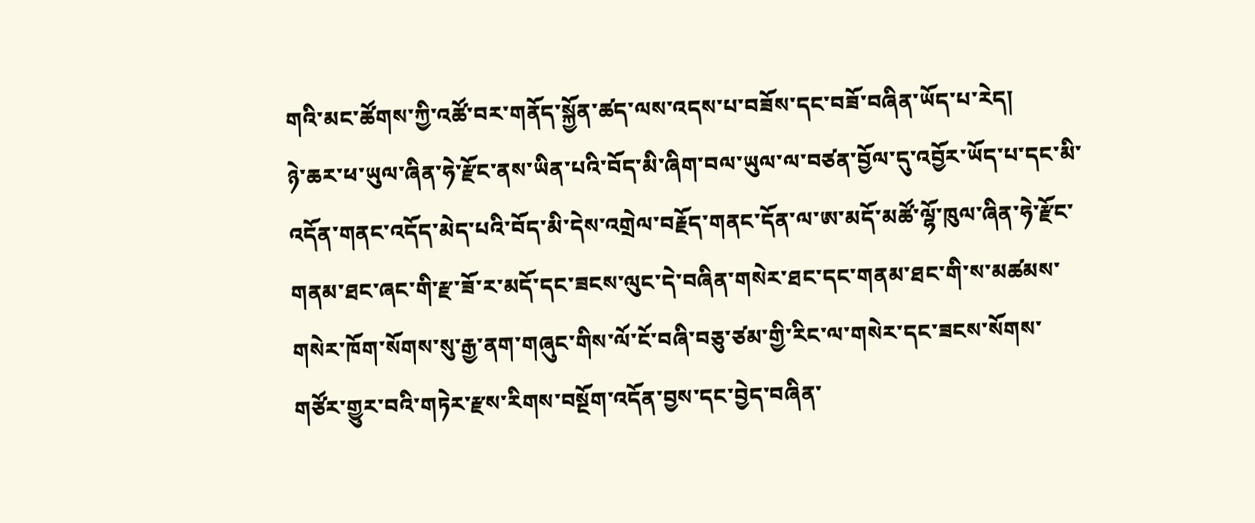གའི་མང་ཚོགས་ཀྱི་འཚོ་བར་གནོད་སྐྱོན་ཚད་ལས་འདས་པ་བཟོས་དང་བཟོ་བཞིན་ཡོད་པ་རེད།
ཉེ་ཆར་ཕ་ཡུལ་ཞིན་ཧེ་རྫོང་ནས་ཡིན་པའི་བོད་མི་ཞིག་བལ་ཡུལ་ལ་བཙན་བྱོལ་དུ་འབྱོར་ཡོད་པ་དང་མི་འདོན་གནང་འདོད་མེད་པའི་བོད་མི་དེས་འགྲེལ་བརྗོད་གནང་དོན་ལ་ཨ་མདོ་མཚོ་ལྷོ་ཁུལ་ཞིན་ཧེ་རྫོང་གནམ་ཐང་ཞང་གི་རྫ་ཟོ་ར་མདོ་དང་ཟངས་ལུང་དེ་བཞིན་གསེར་ཐང་དང་གནམ་ཐང་གི་ས་མཚམས་གསེར་ཁོག་སོགས་སུ་རྒྱ་ནག་གཞུང་གིས་ལོ་ངོ་བཞི་བཅུ་ཙམ་གྱི་རིང་ལ་གསེར་དང་ཟངས་སོགས་གཙོར་གྱུར་བའི་གཏེར་རྫས་རིགས་བསྔོག་འདོན་བྱས་དང་བྱེད་བཞིན་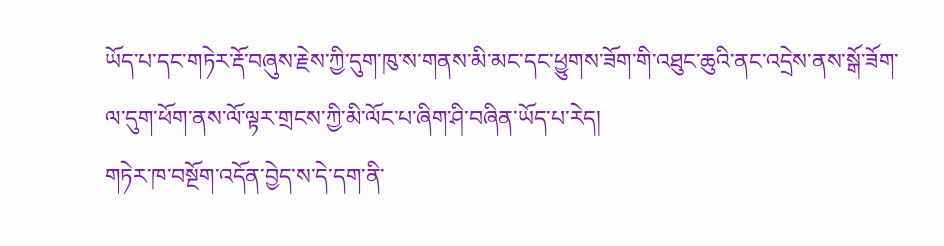ཡོད་པ་དང་གཏེར་རྡོ་བཞུས་རྗེས་ཀྱི་དུག་ཁུ་ས་གནས་མི་མང་དང་ཕྱུགས་ཟོག་གི་འཐུང་ཆུའི་ནང་འདྲེས་ནས་སྒོ་ཟོག་ལ་དུག་ཕོག་ནས་ལོ་ལྟར་གྲངས་ཀྱི་མི་ལོང་པ་ཞིག་ཤི་བཞིན་ཡོད་པ་རེད།
གཏེར་ཁ་བསྔོག་འདོན་བྱེད་ས་དེ་དག་ནི་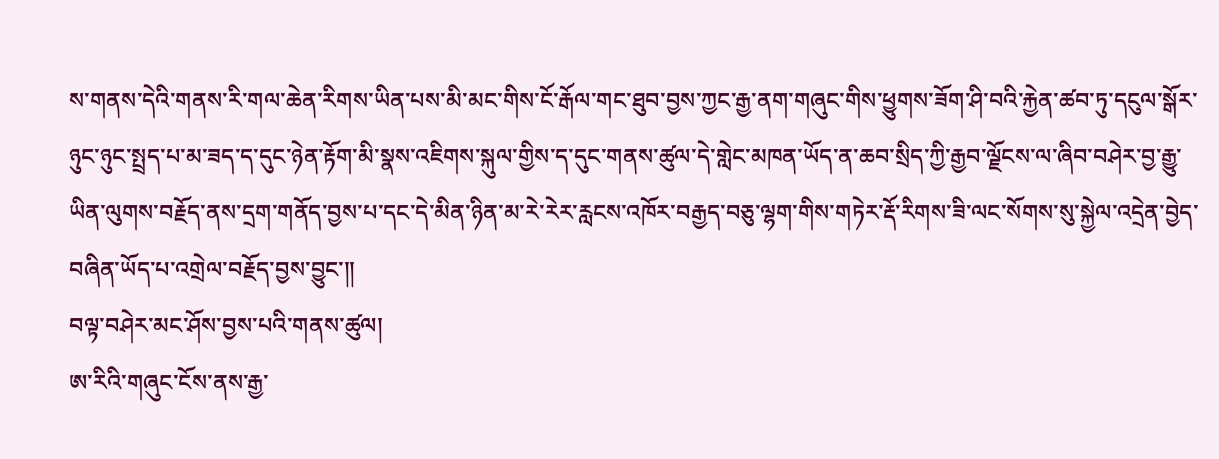ས་གནས་དེའི་གནས་རི་གལ་ཆེན་རིགས་ཡིན་པས་མི་མང་གིས་ངོ་རྒོལ་གང་ཐུབ་བྱས་ཀྱང་རྒྱ་ནག་གཞུང་གིས་ཕྱུགས་ཟོག་ཤི་བའི་རྐྱེན་ཚབ་ཏུ་དངུལ་སྒོར་ཉུང་ཉུང་སྤྲད་པ་མ་ཟད་ད་དུང་ཉེན་རྟོག་མི་སྣས་འཇིགས་སྐུལ་གྱིས་ད་དུང་གནས་ཚུལ་དེ་གླེང་མཁན་ཡོད་ན་ཆབ་སྲིད་ཀྱི་རྒྱབ་ལྗོངས་ལ་ཞིབ་བཤེར་བྱ་རྒྱུ་ཡིན་ལུགས་བརྗོད་ནས་དྲག་གནོད་བྱས་པ་དང་དེ་མིན་ཉིན་མ་རེ་རེར་རླངས་འཁོར་བརྒྱད་བཅུ་ལྷག་གིས་གཏེར་རྡོ་རིགས་ཟི་ལང་སོགས་སུ་སྐྱེལ་འདྲེན་བྱེད་བཞིན་ཡོད་པ་འགྲེལ་བརྗོད་བྱས་བྱུང་༎
བལྟ་བཤེར་མང་ཤོས་བྱས་པའི་གནས་ཚུལ།
ཨ་རིའི་གཞུང་ངོས་ནས་རྒྱ་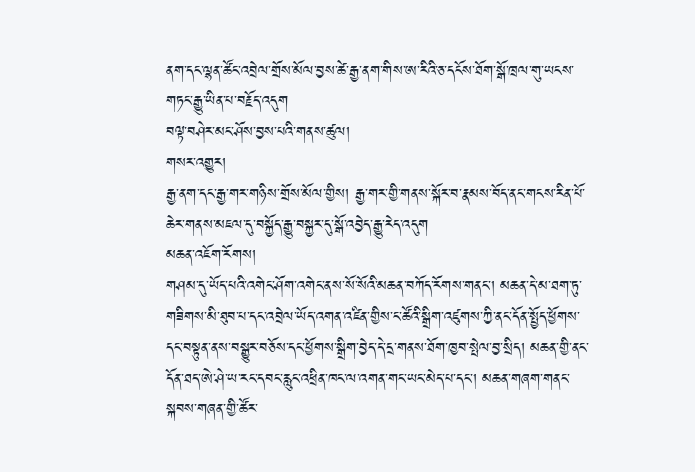ནག་དང་ལྷན་ཚོང་འབྲེལ་གྲོས་མོལ་བྱས་ཚེ་རྒྱ་ནག་གིས་ཨ་རིའི་ཅ་དངོས་ཐོག་སྒོ་ཁྲལ་གུ་ཡངས་གཏང་རྒྱུ་ཡིན་པ་བརྗོད་འདུག
བལྟ་བཤེར་མང་ཤོས་བྱས་པའི་གནས་ཚུལ།
གསར་འགྱུར།
རྒྱ་ནག་དང་རྒྱ་གར་གཉིས་གྲོས་མོལ་གྱིས། རྒྱ་གར་གྱི་གནས་སྐོར་བ་རྣམས་བོད་ནང་གངས་རིན་པོ་ཆེར་གནས་མཇལ་དུ་བསྐྱོད་རྒྱུ་བསྐྱར་དུ་སྒོ་འབྱེད་རྒྱུ་རེད་འདུག
མཆན་འཇོག་རོགས།
གཤམ་དུ་ཡོད་པའི་འགེང་ཤོག་འགེང་ནས་སོ་སོའི་མཆན་བཀོད་རོགས་གནང་། མཆན་དེ་མ་ཐག་ཏུ་གཟིགས་མི་ཐུབ་པ་དང་འབྲེལ་ཡོད་འགན་འཛིན་གྱིས་ང་ཚོའི་སྒྲིག་འཛུགས་ཀྱི་ནང་དོན་སྤྱོད་ཕྱོགས་དང་བསྟུན་ནས་བསྒྱུར་བཅོས་དང་ཕྱོགས་སྒྲིག་བྱེད་དེ་དྲ་གནས་ཐོག་ཁྱབ་སྤེལ་བྱ་སྲིད། མཆན་གྱི་ནང་དོན་ཐད་ཨེ་ཤེ་ཡ་རང་དབང་རླུང་འཕྲིན་ཁང་ལ་འགན་གང་ཡང་མེད་པ་དང་། མཆན་གཞག་གནང་སྐབས་གཞན་གྱི་ཚོར་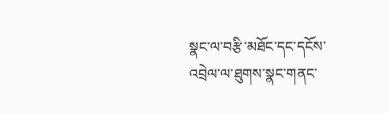སྣང་ལ་བརྩི་མཐོང་དང་དངོས་འབྲེལ་ལ་ཐུགས་སྣང་གནང་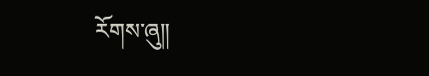རོགས་ཞུ༎